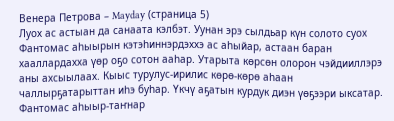Венера Петрова – Mayday (страница 5)
Луох ас астыан да санаата кэлбэт. Уунан эрэ сылдьар күн солото суох Фантомас аһыырын кэтэһиннэрдэххэ ас аһыйар, астаан баран хааллардахха үөр оҕо сотон ааһар. Утарыта көрсөн олорон чэйдииллэрэ аны ахсыылаах. Кыыс турулус-ирилис көрө-көрө аһаан чаллырҕатарыттан иһэ буһар. Үкчү аҕатын курдук диэн үөҕээри ыксатар. Фантомас аһыыр-таҥнар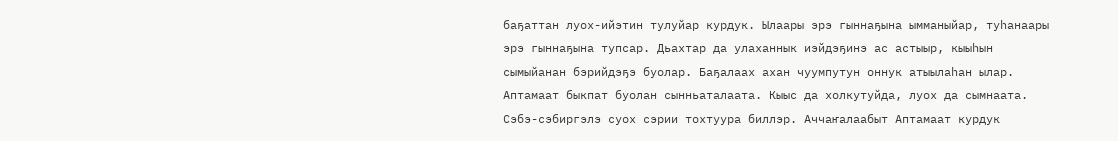баҕаттан луох-ийэтин тулуйар курдук. Ылаары эрэ гыннаҕына ымманыйар, туһанаары эрэ гыннаҕына тупсар. Дьахтар да улаханнык иэйдэҕинэ ас астыыр, кыыһын сымыйанан бэрийдэҕэ буолар. Баҕалаах ахан чуумпутун оннук атыылаһан ылар.
Аптамаат быкпат буолан сынньаталаата. Кыыс да холкутуйда, луох да сымнаата. Сэбэ-сэбиргэлэ суох сэрии тохтуура биллэр. Аччаҥалаабыт Аптамаат курдук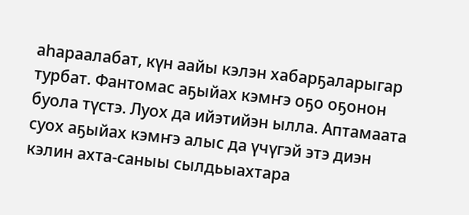аһараалабат, күн аайы кэлэн хабарҕаларыгар турбат. Фантомас аҕыйах кэмҥэ оҕо оҕонон буола түстэ. Луох да ийэтийэн ылла. Аптамаата суох аҕыйах кэмҥэ алыс да үчүгэй этэ диэн кэлин ахта-саныы сылдьыахтара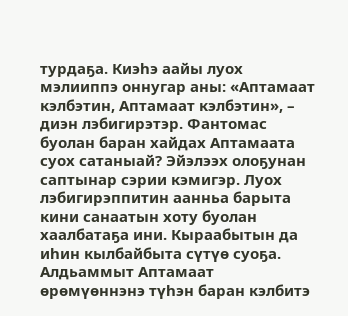турдаҕа. Киэһэ аайы луох мэлииппэ оннугар аны: «Аптамаат кэлбэтин, Аптамаат кэлбэтин», – диэн лэбигирэтэр. Фантомас буолан баран хайдах Аптамаата суох сатаныай? Эйэлээх олоҕунан саптынар сэрии кэмигэр. Луох лэбигирэппитин аанньа барыта кини санаатын хоту буолан хаалбатаҕа ини. Кыраабытын да иһин кылбайбыта сүтүө суоҕа. Алдьаммыт Аптамаат өрөмүөннэнэ түһэн баран кэлбитэ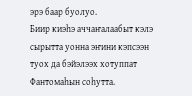эрэ баар буолуо.
Биир киэһэ аччаҥалаабыт кэлэ сырытта уонна эҥини кэпсээн туох да бэйэлээх хотуппат Фантомаһын соһутта.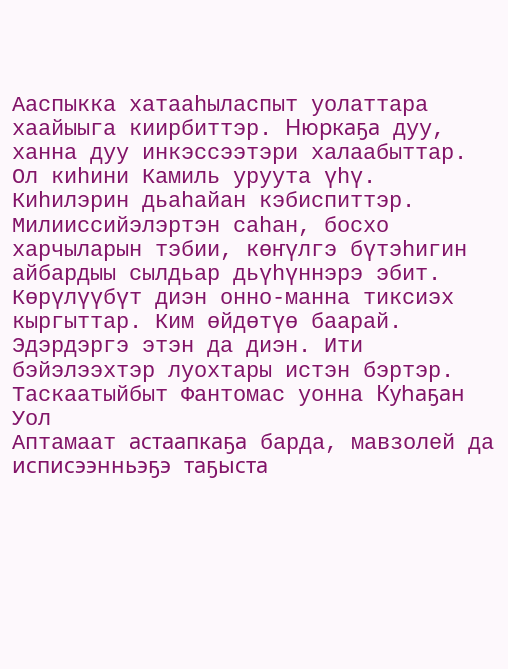Ааспыкка хатааһыласпыт уолаттара хаайыыга киирбиттэр. Нюркаҕа дуу, ханна дуу инкэссээтэри халаабыттар. Ол киһини Камиль уруута үһү. Киһилэрин дьаһайан кэбиспиттэр. Милииссийэлэртэн саһан, босхо харчыларын тэбии, көҥүлгэ бүтэһигин айбардыы сылдьар дьүһүннэрэ эбит. Көрүлүүбүт диэн онно-манна тиксиэх кыргыттар. Ким өйдөтүө баарай. Эдэрдэргэ этэн да диэн. Ити бэйэлээхтэр луохтары истэн бэртэр.
Таскаатыйбыт Фантомас уонна Куһаҕан Уол
Аптамаат астаапкаҕа барда, мавзолей да исписээнньэҕэ таҕыста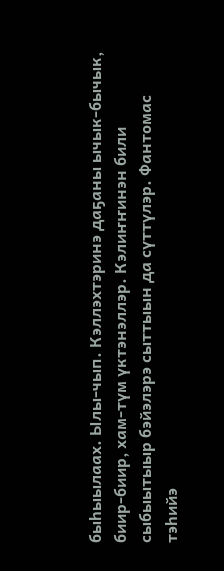быһыылаах. Ылы-чып. Кэллэхтэринэ даҕаны ычык-бычык, биир-биир, хам-түм үктэнэллэр. Кэлиҥҥинэн били сыбыытыыр бэйэлэрэ сыттыын да сүттүлэр. Фантомас тэһийэ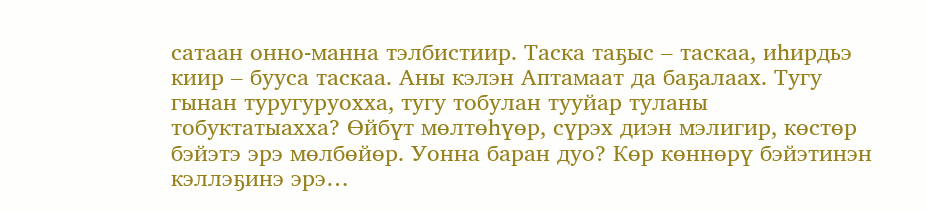сатаан онно-манна тэлбистиир. Таска таҕыс – таскаа, иһирдьэ киир – бууса таскаа. Аны кэлэн Аптамаат да баҕалаах. Тугу гынан туругуруохха, тугу тобулан тууйар туланы тобуктатыахха? Өйбүт мөлтөһүөр, сүрэх диэн мэлигир, көстөр бэйэтэ эрэ мөлбөйөр. Уонна баран дуо? Көр көннөрү бэйэтинэн кэллэҕинэ эрэ…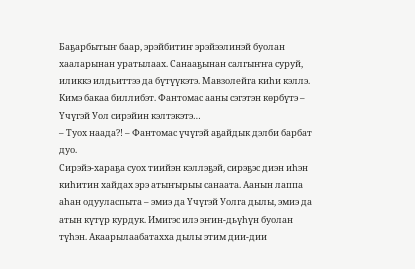Баҕарбытыҥ баар, эрэйбитиҥ эрэйээлинэй буолан хааларынан уратылаах. Санааҕынан салгыҥҥа суруй, иликкэ илдьиттээ да бүтүүкэтэ. Мавзолейга киһи кэллэ. Кимэ бакаа биллибэт. Фантомас ааны сэгэтэн көрбүтэ – Үчүгэй Уол сирэйин кэлтэкэтэ…
– Туох наада?! – Фантомас үчүгэй аҕайдык дэлби барбат дуо.
Сирэйэ-хараҕа суох тиийэн кэллэҕэй, сирэҕэс диэн иһэн киһитин хайдах эрэ атыҥырыы санаата. Аанын лаппа аһан одууласпыта – эмиэ да Үчүгэй Уолга дылы, эмиэ да атын күтүр курдук. Имигэс илэ эҥин-дьүһүн буолан түһэн. Акаарылаабатахха дылы этим дии-дии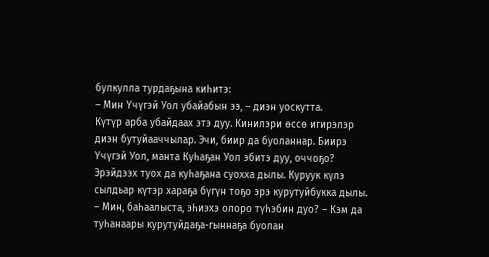булкулла турдаҕына киһитэ:
– Мин Үчүгэй Уол убайабын ээ, – диэн уоскутта.
Күтүр арба убайдаах этэ дуу. Кинилэри өссө игирэлэр диэн бутуйааччылар. Эчи, биир да буоланнар. Биирэ Үчүгэй Уол, манта Куһаҕан Уол эбитэ дуу, оччоҕо? Эрэйдээх туох да куһаҕана суохха дылы. Куруук күлэ сылдьар күтэр хараҕа бүгүн тоҕо эрэ курутуйбукка дылы.
– Мин, баһаалыста, эһиэхэ олоро түһэбин дуо? – Кэм да туһанаары курутуйдаҕа-гыннаҕа буолан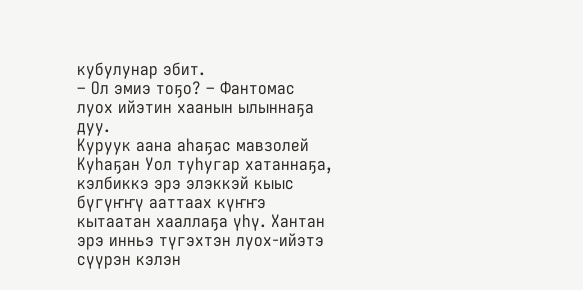кубулунар эбит.
– Ол эмиэ тоҕо? – Фантомас луох ийэтин хаанын ылыннаҕа дуу.
Куруук аана аһаҕас мавзолей Куһаҕан Уол туһугар хатаннаҕа, кэлбиккэ эрэ элэккэй кыыс бүгүҥҥү ааттаах күҥҥэ кытаатан хааллаҕа үһү. Хантан эрэ инньэ түгэхтэн луох-ийэтэ сүүрэн кэлэн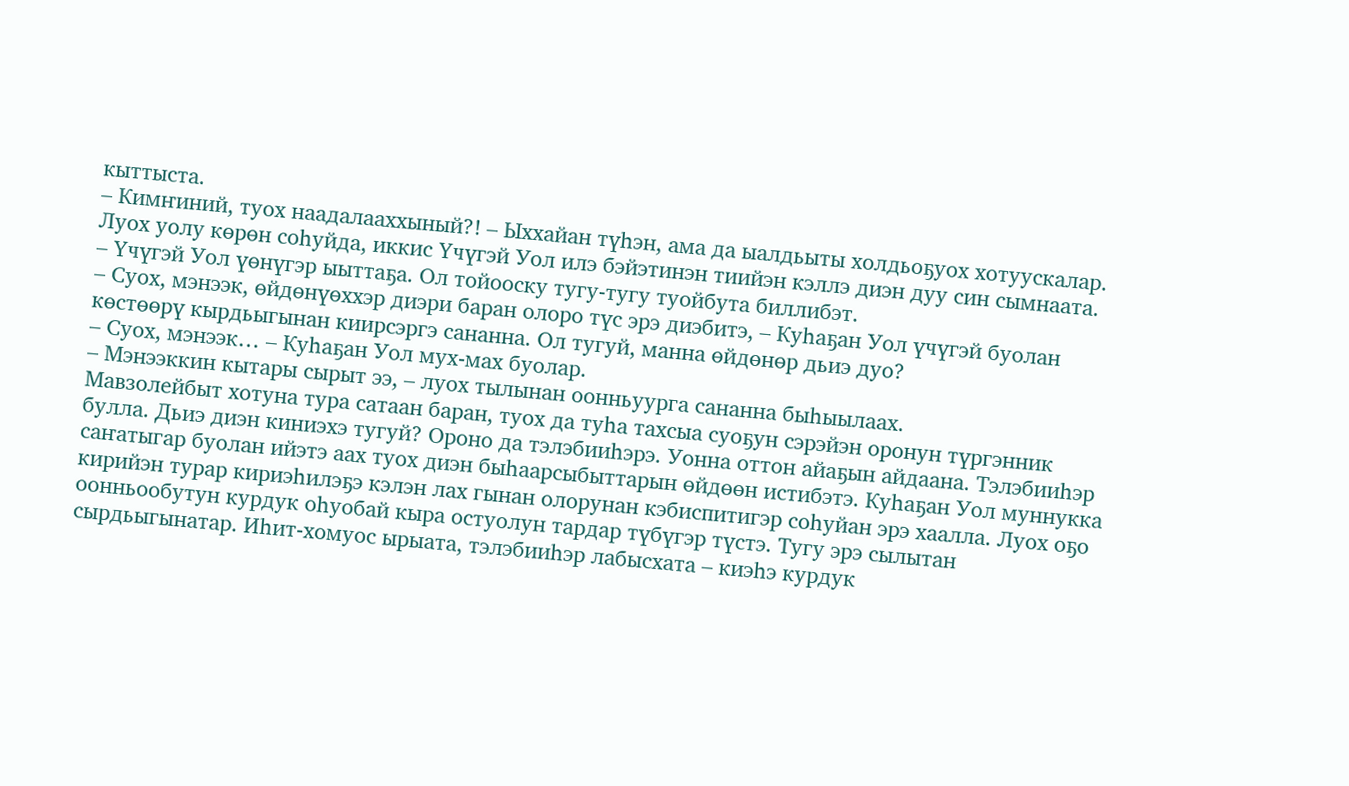кыттыста.
– Кимҥиний, туох наадалааххыный?! – Ыххайан түһэн, ама да ыалдьыты холдьоҕуох хотуускалар.
Луох уолу көрөн соһуйда, иккис Үчүгэй Уол илэ бэйэтинэн тиийэн кэллэ диэн дуу син сымнаата.
– Үчүгэй Уол үөнүгэр ыыттаҕа. Ол тойооску тугу-тугу туойбута биллибэт.
– Суох, мэнээк, өйдөнүөххэр диэри баран олоро түс эрэ диэбитэ, – Куһаҕан Уол үчүгэй буолан көстөөрү кырдьыгынан киирсэргэ сананна. Ол тугуй, манна өйдөнөр дьиэ дуо?
– Суох, мэнээк… – Куһаҕан Уол мух-мах буолар.
– Мэнээккин кытары сырыт ээ, – луох тылынан оонньуурга сананна быһыылаах.
Мавзолейбыт хотуна тура сатаан баран, туох да туһа тахсыа суоҕун сэрэйэн оронун түргэнник булла. Дьиэ диэн киниэхэ тугуй? Ороно да тэлэбииһэрэ. Уонна оттон айаҕын айдаана. Тэлэбииһэр саҥатыгар буолан ийэтэ аах туох диэн быһаарсыбыттарын өйдөөн истибэтэ. Куһаҕан Уол муннукка кирийэн турар кириэһилэҕэ кэлэн лах гынан олорунан кэбиспитигэр соһуйан эрэ хаалла. Луох оҕо оонньообутун курдук оһуобай кыра остуолун тардар түбүгэр түстэ. Тугу эрэ сылытан сырдьыгынатар. Иһит-хомуос ырыата, тэлэбииһэр лабысхата – киэһэ курдук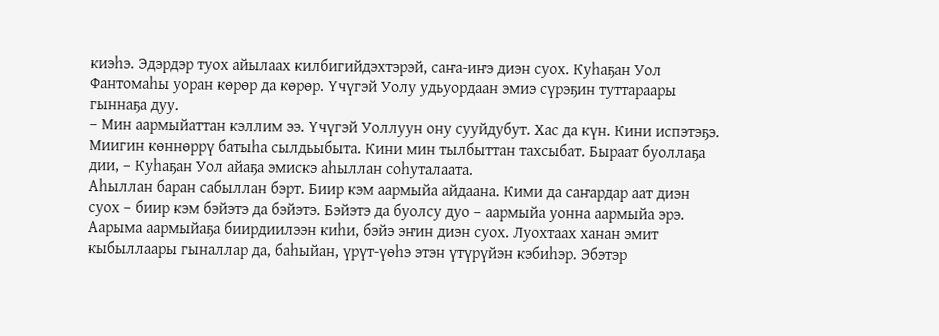киэһэ. Эдэрдэр туох айылаах килбигийдэхтэрэй, саҥа-иҥэ диэн суох. Куһаҕан Уол Фантомаһы уоран көрөр да көрөр. Үчүгэй Уолу удьуордаан эмиэ сүрэҕин туттараары гыннаҕа дуу.
– Мин аармыйаттан кэллим ээ. Үчүгэй Уоллуун ону сууйдубут. Хас да күн. Кини испэтэҕэ. Миигин көннөррү батыһа сылдьыбыта. Кини мин тылбыттан тахсыбат. Быраат буоллаҕа дии, – Куһаҕан Уол айаҕа эмискэ аһыллан соһуталаата.
Аһыллан баран сабыллан бэрт. Биир кэм аармыйа айдаана. Кими да саҥардар аат диэн суох – биир кэм бэйэтэ да бэйэтэ. Бэйэтэ да буолсу дуо – аармыйа уонна аармыйа эрэ. Аарыма аармыйаҕа биирдиилээн киһи, бэйэ эҥин диэн суох. Луохтаах ханан эмит кыбыллаары гыналлар да, баһыйан, үрүт-үөһэ этэн үтүрүйэн кэбиһэр. Эбэтэр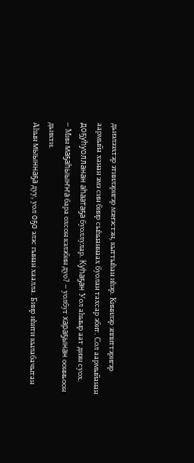дьиэлээхтэр этиилэригэр мэҥэстэн, кыттыһан иһэр. Кинилэр эппиттэригэр аармыйа ханан эмэ син биир сыһыаннаах буолан тахсар эбит. Сол аармыйанан доҕуһуолланан аһаатаҕа буоллулар. Куһаҕан Уол аһыыр аат диэн суох.
– Мин маҕаһыыҥҥа бара охсон кэлэбин дуо? – уолбут хараҕынан оонньоон дьикти.
Аһын мыыннаҕа дуу, уол оҕо элэс гынан хаалла. Биир иһити кылабачытан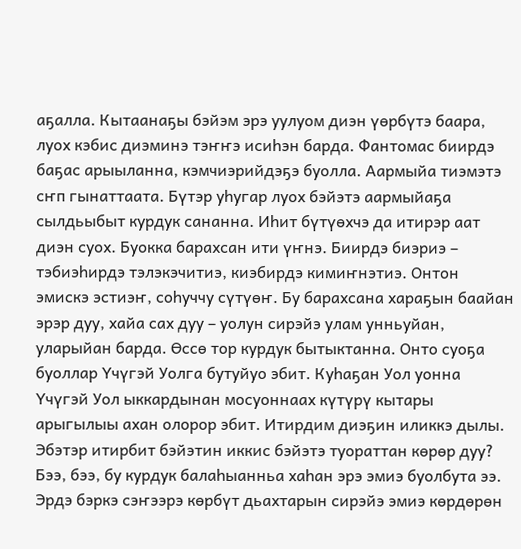аҕалла. Кытаанаҕы бэйэм эрэ уулуом диэн үөрбүтэ баара, луох кэбис диэминэ тэҥҥэ исиһэн барда. Фантомас биирдэ баҕас арыыланна, кэмчиэрийдэҕэ буолла. Аармыйа тиэмэтэ сҥп гынаттаата. Бүтэр уһугар луох бэйэтэ аармыйаҕа сылдьыбыт курдук сананна. Иһит бүтүөхчэ да итирэр аат диэн суох. Буокка барахсан ити үҥнэ. Биирдэ биэриэ – тэбиэһирдэ тэлэкэчитиэ, киэбирдэ кимиҥнэтиэ. Онтон эмискэ эстиэҥ, соһуччу сүтүөҥ. Бу барахсана хараҕын баайан эрэр дуу, хайа сах дуу – уолун сирэйэ улам унньуйан, уларыйан барда. Өссө тор курдук бытыктанна. Онто суоҕа буоллар Үчүгэй Уолга бутуйуо эбит. Куһаҕан Уол уонна Үчүгэй Уол ыккардынан мосуоннаах күтүрү кытары арыгылыы ахан олорор эбит. Итирдим диэҕин иликкэ дылы. Эбэтэр итирбит бэйэтин иккис бэйэтэ туораттан көрөр дуу? Бээ, бээ, бу курдук балаһыанньа хаһан эрэ эмиэ буолбута ээ. Эрдэ бэркэ сэҥээрэ көрбүт дьахтарын сирэйэ эмиэ көрдөрөн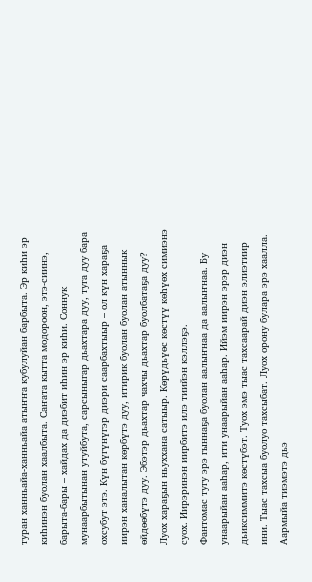туран ханньайа-ханньайа атыҥҥа кубулуйан барбыта. Эр киһи эр киһинэн буолан хаалбыта. Саҥата кытта модороон, этэ-сиинэ, барыта-бары – хайдах да диэбит иһин эр киһи. Соннук мунаарбытынан утуйбута, сарсыныгар дьахтара дуу, туга дуу бара охсубут этэ. Күн бүгүнүгэр диэри саарбахтыыр – ол күн хараҕа иирэн ханалытан көрбүтэ дуу, итирик буолан буолан атыннык өйдөөбүтэ дуу. Эбэтэр дьахтар чахчы дьахтар буолбатаҕа дуу?
Луох хараҕын ньуххана сатыыр. Көрүдьүөс көстүү көһүөх симиэнэ суох. Иирэринэн иирбитэ илэ тиийэн кэллэҕэ.
Фантомас тугу эрэ гыннаҕа буолан аалыҥнаа да аалыҥнаа. Бу унаарыйан ааһар, ити унаарыйан ааһар. Ийэм иирэн эрэр диэн дьиксиммитэ көстүбэт. Туох эмэ тыас тахсаарай диэн элиэтиир ини. Тыас тахсыа буолуо тахсыбат. Луох орону булара эрэ хаалла. Аармыйа тиэмэтэ дьэ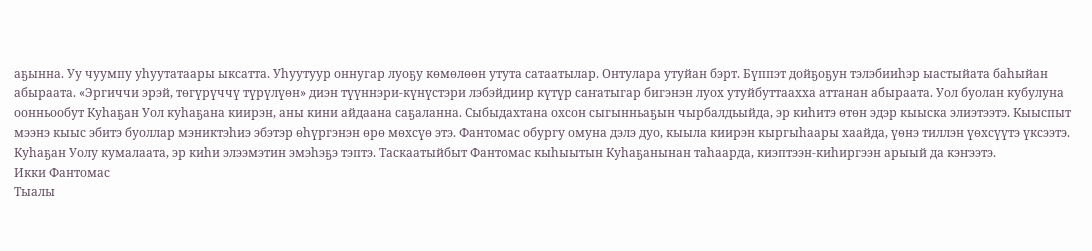аҕынна. Уу чуумпу уһуутатаары ыксатта. Уһуутуур оннугар луоҕу көмөлөөн утута сатаатылар. Онтулара утуйан бэрт. Бүппэт дойҕоҕун тэлэбииһэр ыастыйата баһыйан абыраата. «Эргиччи эрэй, төгүрүччү түрүлүөн» диэн түүннэри-күнүстэри лэбэйдиир күтүр саҥатыгар бигэнэн луох утуйбуттаахха аттанан абыраата. Уол буолан кубулуна оонньообут Куһаҕан Уол куһаҕана киирэн, аны кини айдаана саҕаланна. Сыбыдахтана охсон сыгынньаҕын чырбалдьыйда, эр киһитэ өтөн эдэр кыыска элиэтээтэ. Кыыспыт мээнэ кыыс эбитэ буоллар мэниктэһиэ эбэтэр өһүргэнэн өрө мөхсүө этэ. Фантомас обургу омуна дэлэ дуо, кыыла киирэн кыргыһаары хаайда, үөнэ тиллэн үөхсүүтэ үксээтэ. Куһаҕан Уолу кумалаата, эр киһи элээмэтин эмэһэҕэ тэптэ. Таскаатыйбыт Фантомас кыһыытын Куһаҕанынан таһаарда, киэптээн-киһиргээн арыый да кэҥээтэ.
Икки Фантомас
Тыалы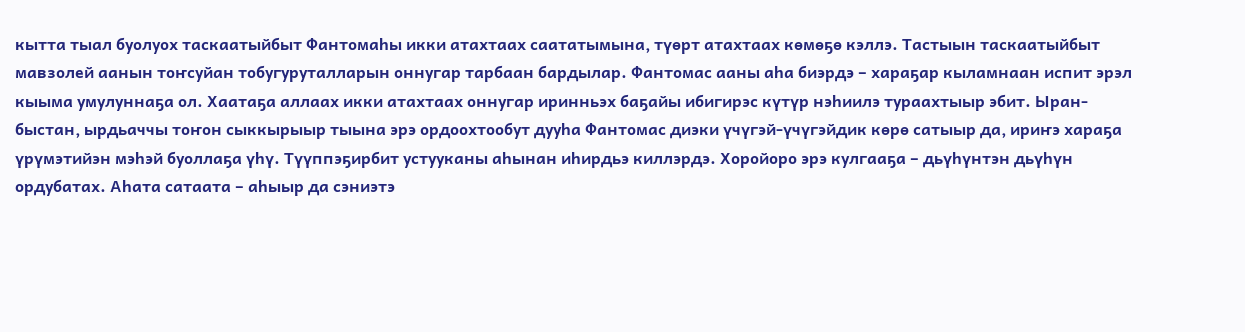кытта тыал буолуох таскаатыйбыт Фантомаһы икки атахтаах саататымына, түөрт атахтаах көмөҕө кэллэ. Тастыын таскаатыйбыт мавзолей аанын тоҥсуйан тобугуруталларын оннугар тарбаан бардылар. Фантомас ааны аһа биэрдэ – хараҕар кыламнаан испит эрэл кыыма умулуннаҕа ол. Хаатаҕа аллаах икки атахтаах оннугар иринньэх баҕайы ибигирэс күтүр нэһиилэ тураахтыыр эбит. Ыран-быстан, ырдьаччы тоҥон сыккырыыр тыына эрэ ордоохтообут дууһа Фантомас диэки үчүгэй-үчүгэйдик көрө сатыыр да, ириҥэ хараҕа үрүмэтийэн мэһэй буоллаҕа үһү. Түүппэҕирбит устууканы аһынан иһирдьэ киллэрдэ. Хоройоро эрэ кулгааҕа – дьүһүнтэн дьүһүн ордубатах. Аһата сатаата – аһыыр да сэниэтэ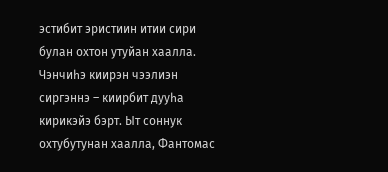эстибит эристиин итии сири булан охтон утуйан хаалла. Чэнчиһэ киирэн чээлиэн сиргэннэ – киирбит дууһа кирикэйэ бэрт. Ыт соннук охтубутунан хаалла, Фантомас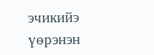эчикийэ үөрэнэн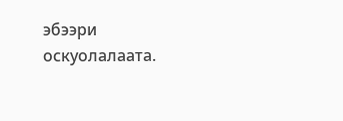эбээри оскуолалаата.